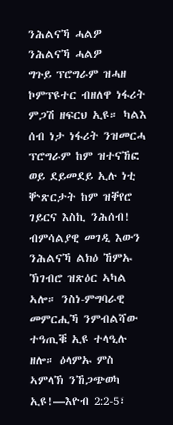ንሕልናኻ ሓልዎ
ንሕልናኻ ሓልዎ
ግጉይ ፕሮግራም ዝሓዘ ኮምፕዩተር ብዘለዋ ነፋሪት ምጋሽ ዘፍርህ ኢዩ። ካልእ ሰብ ነታ ነፋሪት ንዝመርሓ ፕሮግራም ከም ዝተናኸፎ ወይ ደይመደይ ኢሉ ነቲ ቝጽርታት ከም ዝቐየሮ ገይርና እስኪ ንሕሰብ! ብምሳልያዊ መገዲ እውን ንሕልናኻ ልክዕ ኸምኡ ኽገብሮ ዝጽዕር ኣካል ኣሎ። ንስነ-ምግባራዊ መምርሒኻ ንምብልሻው ተዓጢቑ ኢዩ ተላዒሉ ዘሎ። ዕላምኡ ምስ ኣምላኽ ንኸጋጭወካ ኢዩ!—እዮብ 2:2-5፣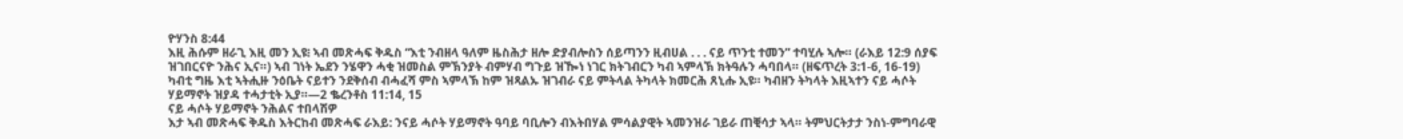ዮሃንስ 8:44
እዚ ሕሱም ዘራጊ እዚ መን ኢዩ፧ ኣብ መጽሓፍ ቅዱስ “እቲ ንብዘላ ዓለም ዜስሕታ ዘሎ ድያብሎስን ሰይጣንን ዚብሀል . . . ናይ ጥንቲ ተመን” ተባሂሉ ኣሎ። (ራእይ 12:9 ሰያፍ ዝገበርናዮ ንሕና ኢና።) ኣብ ገነት ኤደን ንሄዋን ሓቂ ዝመስል ምኽንያት ብምሃብ ግጉይ ዝዀነ ነገር ክትገብርን ካብ ኣምላኽ ክትዓሉን ሓባበላ። (ዘፍጥረት 3:1-6, 16-19) ካብቲ ግዜ እቲ ኣትሒዙ ንዕቤት ናይተን ንደቅሰብ ብሓፈሻ ምስ ኣምላኽ ከም ዝጻልኡ ዝገብራ ናይ ምትላል ትካላት ክመርሕ ጸኒሑ ኢዩ። ካብዘን ትካላት እዚኣተን ናይ ሓሶት ሃይማኖት ዝያዳ ተሓታቲት ኢያ።—2 ቈረንቶስ 11:14, 15
ናይ ሓሶት ሃይማኖት ንሕልና ተበላሽዎ
እታ ኣብ መጽሓፍ ቅዱስ እትርከብ መጽሓፍ ራእይ: ንናይ ሓሶት ሃይማኖት ዓባይ ባቢሎን ብእትበሃል ምሳልያዊት ኣመንዝራ ገይራ ጠቒሳታ ኣላ። ትምህርትታታ ንስነ-ምግባራዊ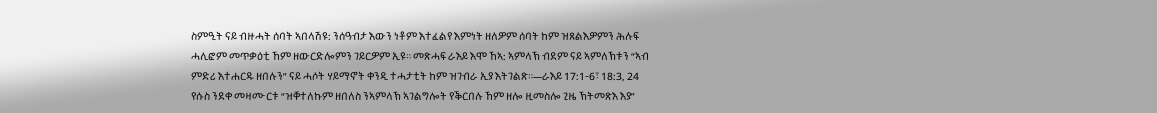ስምዒት ናይ ብዙሓት ሰባት ኣበላሽዩ: ንሰዓብታ እውን ነቶም እተፈልየ እምነት ዘለዎም ሰባት ከም ዝጸልእዎምን ሕሉፍ ሓሊፎም መጥቃዕቲ ኸም ዘውርድሎምን ገይርዎም ኢዩ። መጽሓፍ ራእይ እሞ ኸኣ: ኣምላኽ ብደም ናይ ኣምለኽቱን “ኣብ ምድሪ እተሐርዱ ዘበሉን” ናይ ሓሶት ሃይማኖት ቀንዲ ተሓታቲት ከም ዝገብራ ኢያ እትገልጽ።—ራእይ 17:1-6፣ 18:3, 24
የሱስ ንደቀ መዛሙርቱ “ዝቐተለኩም ዘበለስ ንኣምላኽ ኣገልግሎት የቕርበሉ ኸም ዘሎ ዚመስሎ ጊዜ ኽትመጽእ እያ”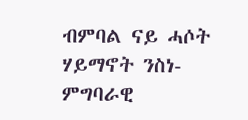ብምባል ናይ ሓሶት ሃይማኖት ንስነ-ምግባራዊ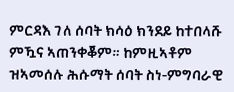ምርዳእ ገለ ሰባት ክሳዕ ክንደይ ከተበላሹ ምዃና ኣጠንቀቖም። ከምዚኣቶም ዝኣመሰሉ ሕሱማት ሰባት ስነ-ምግባራዊ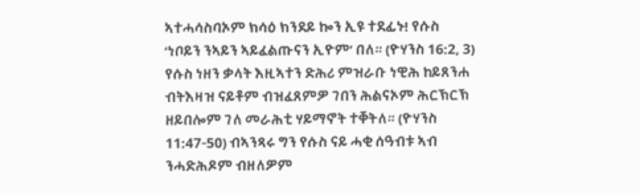ኣተሓሳስባኦም ክሳዕ ክንደይ ኰን ኢዩ ተደፊኑ! የሱስ ‘ነቦይን ንኣይን ኣይፈልጡናን ኢዮም’ በለ። (ዮሃንስ 16:2, 3) የሱስ ነዘን ቃላት እዚኣተን ድሕሪ ምዝራቡ ነዊሕ ከይጸንሐ ብትእዛዝ ናይቶም ብዝፈጸምዎ ገበን ሕልናኦም ሕርኽርኽ ዘይበሎም ገለ መራሕቲ ሃይማኖት ተቐትለ። (ዮሃንስ 11:47-50) ብኣንጻሩ ግን የሱስ ናይ ሓቂ ሰዓብቱ ኣብ ንሓድሕዶም ብዘለዎም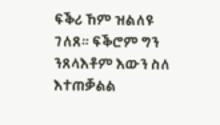ፍቕሪ ኸም ዝልለዩ ገለጸ። ፍቕሮም ግን ንጸላእቶም እውን ስለ እተጠቓልል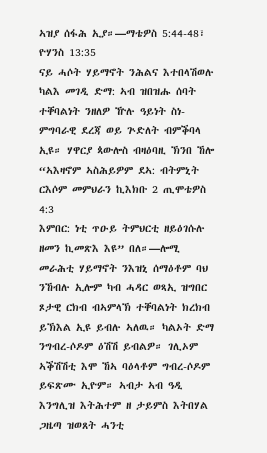ኣዝያ ሰፋሕ ኢያ።—ማቴዎስ 5:44-48፣ ዮሃንስ 13:35
ናይ ሓሶት ሃይማኖት ንሕልና እተበላሽወሉ ካልእ መገዲ ድማ: ኣብ ዝበዝሑ ሰባት ተቐባልነት ንዘለዎ ዅሉ ዓይነት ስነ-ምግባራዊ ደረጃ ወይ ጕድለት ብምቕባላ ኢዩ። ሃዋርያ ጳውሎስ ብዛዕባዚ ኽንበ ኸሎ “ኣእዛኖም ኣስሕይዎም ደኣ: ብትምኒት ርእሶም መምህራን ኪእክቡ 2 ጢሞቴዎስ 4:3
እምበር: ነቲ ጥዑይ ትምህርቲ ዘይዕገሱሉ ዘመን ኪመጽእ እዩ” በለ።—ሎሚ መራሕቲ ሃይማኖት ንእዝኒ ሰማዕቶም ባህ ንኸብሉ ኢሎም ካብ ሓዳር ወጻኢ ዝግበር ጾታዊ ርክብ ብኣምላኽ ተቐባልነት ክረክብ ይኽእል ኢዩ ይብሉ ኣለዉ። ካልኦት ድማ ንግብረ-ሶዶም ዕሽሽ ይብልዎ። ገሊኦም ኣቕሽሽቲ እሞ ኸኣ ባዕላቶም ግብረ-ሶዶም ይፍጽሙ ኢዮም። ኣብታ ኣብ ዓዲ እንግሊዝ እትሕተም ዘ ታይምስ እትበሃል ጋዜጣ ዝወጸት ሓንቲ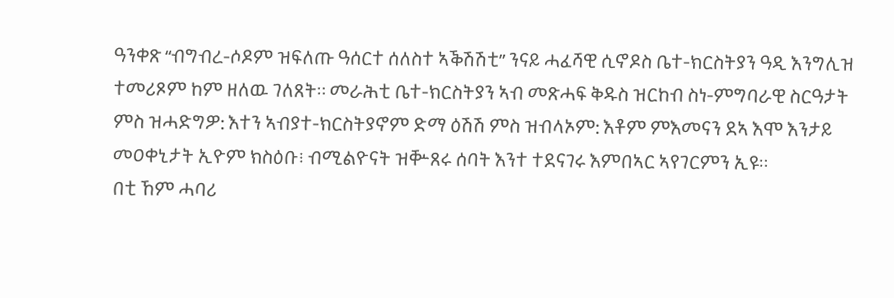ዓንቀጽ “ብግብረ-ሶዶም ዝፍለጡ ዓሰርተ ሰለስተ ኣቕሽሽቲ” ንናይ ሓፈሻዊ ሲኖዶስ ቤተ-ክርስትያን ዓዲ እንግሊዝ ተመሪጾም ከም ዘለዉ ገለጸት። መራሕቲ ቤተ-ክርስትያን ኣብ መጽሓፍ ቅዱስ ዝርከብ ስነ-ምግባራዊ ስርዓታት ምስ ዝሓድግዎ: እተን ኣብያተ-ክርስትያኖም ድማ ዕሽሽ ምስ ዝብላኦም: እቶም ምእመናን ደኣ እሞ እንታይ መዐቀኒታት ኢዮም ክስዕቡ፧ ብሚልዮናት ዝቝጸሩ ሰባት እንተ ተደናገሩ እምበኣር ኣየገርምን ኢዩ።
በቲ ኸም ሓባሪ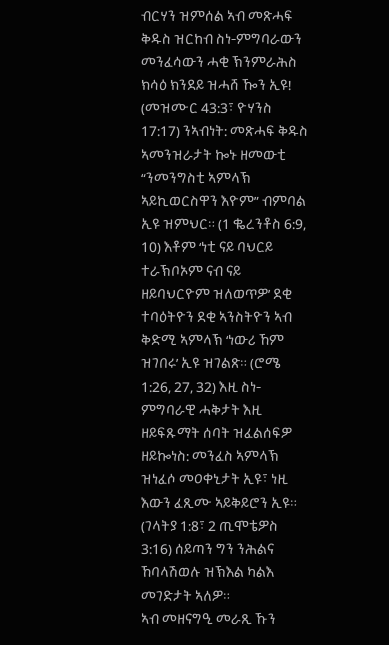ብርሃን ዝምሰል ኣብ መጽሓፍ ቅዱስ ዝርከብ ስነ-ምግባራውን መንፈሳውን ሓቂ ኽንምራሕስ ክሳዕ ክንደይ ዝሓሸ ዀን ኢዩ! (መዝሙር 43:3፣ ዮሃንስ 17:17) ንኣብነት: መጽሓፍ ቅዱስ ኣመንዝራታት ኰኑ ዘመውቲ “ንመንግስቲ ኣምላኽ ኣይኪወርስዋን እዮም” ብምባል ኢዩ ዝምህር። (1 ቈረንቶስ 6:9, 10) እቶም ‘ነቲ ናይ ባህርይ ተራኽቦኦም ናብ ናይ ዘይባህርዮም ዝለወጥዎ’ ደቂ ተባዕትዮን ደቂ ኣንስትዮን ኣብ ቅድሚ ኣምላኽ ‘ነውሪ ኸም ዝገበሩ’ ኢዩ ዝገልጽ። (ሮሜ 1:26, 27, 32) እዚ ስነ-ምግባራዊ ሓቅታት እዚ ዘይፍጹማት ሰባት ዝፈልሰፍዎ ዘይኰነስ: መንፈስ ኣምላኽ ዝነፈሶ መዐቀኒታት ኢዩ፣ ነዚ እውን ፈጺሙ ኣይቅይሮን ኢዩ። (ገላትያ 1:8፣ 2 ጢሞቴዎስ 3:16) ሰይጣን ግን ንሕልና ኸባላሽወሉ ዝኽእል ካልእ መገድታት ኣለዎ።
ኣብ መዘናግዒ መራጺ ኹን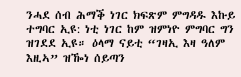ንሓደ ሰብ ሕማቕ ነገር ክፍጽም ምግዳዱ እኩይ ተግባር ኢዩ: ነቲ ነገር ከም ዝምነዮ ምግባር ግን ዝገደደ ኢዩ። ዕላማ ናይቲ “ገዛኢ እዛ ዓለም እዚኣ” ዝዀነ ሰይጣን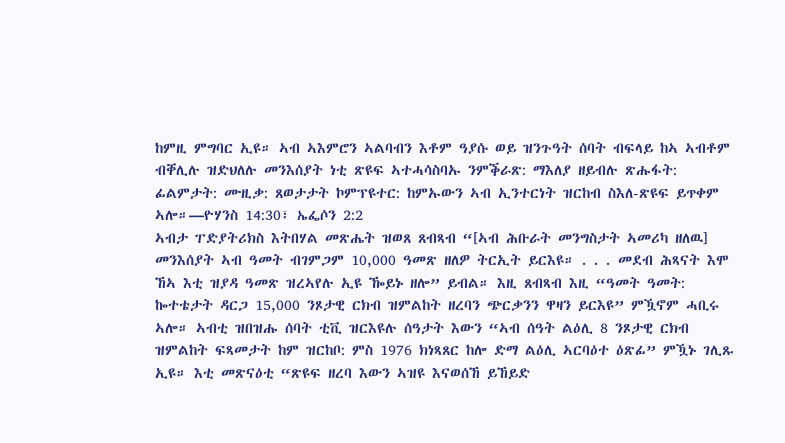ከምዚ ምግባር ኢዩ። ኣብ ኣእምሮን ኣልባብን እቶም ዓያሱ ወይ ዝንጉዓት ሰባት ብፍላይ ከኣ ኣብቶም ብቐሊሉ ዝድህለሉ መንእሰያት ነቲ ጽዩፍ ኣተሓሳስባኡ ንምቕራጽ: ማእለያ ዘይብሉ ጽሑፋት: ፊልምታት: ሙዚቃ: ጸወታታት ኮምፕዩተር: ከምኡውን ኣብ ኢንተርነት ዝርከብ ስእለ-ጽዩፍ ይጥቀም ኣሎ።—ዮሃንስ 14:30፣ ኤፌሶን 2:2
ኣብታ ፐድያትሪክስ እትበሃል መጽሔት ዝወጸ ጸብጻብ “[ኣብ ሕቡራት መንግስታት ኣመሪካ ዘለዉ] መንእሰያት ኣብ ዓመት ብገምጋም 10,000 ዓመጽ ዘለዎ ትርኢት ይርእዩ። . . . መደብ ሕጻናት እሞ ኸኣ እቲ ዝያዳ ዓመጽ ዝረኣየሉ ኢዩ ዀይኑ ዘሎ” ይብል። እዚ ጸብጻብ እዚ “ዓመት ዓመት: ኰተቴታት ዳርጋ 15,000 ንጾታዊ ርክብ ዝምልከት ዘረባን ጭርቃንን ዋዛን ይርእዩ” ምዃኖም ሓቢሩ ኣሎ። ኣብቲ ዝበዝሑ ሰባት ቲቪ ዝርእዩሉ ሰዓታት እውን “ኣብ ሰዓት ልዕሊ 8 ንጾታዊ ርክብ ዝምልከት ፍጻመታት ከም ዝርከቦ: ምስ 1976 ክነጻጸር ከሎ ድማ ልዕሊ ኣርባዕተ ዕጽፊ” ምዃኑ ገሊጹ ኢዩ። እቲ መጽናዕቲ “ጽዩፍ ዘረባ እውን ኣዝዩ እናወሰኸ ይኸይድ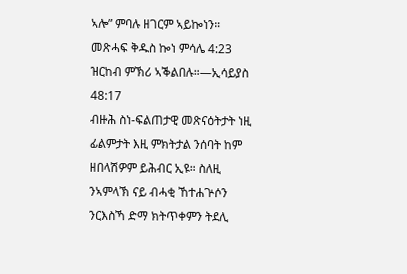ኣሎ” ምባሉ ዘገርም ኣይኰነን። መጽሓፍ ቅዱስ ኰነ ምሳሌ 4:23 ዝርከብ ምኽሪ ኣቕልበሉ።—ኢሳይያስ 48:17
ብዙሕ ስነ-ፍልጠታዊ መጽናዕትታት ነዚ ፊልምታት እዚ ምክትታል ንሰባት ከም ዘበላሽዎም ይሕብር ኢዩ። ስለዚ ንኣምላኽ ናይ ብሓቂ ኸተሐጕሶን ንርእስኻ ድማ ክትጥቀምን ትደሊ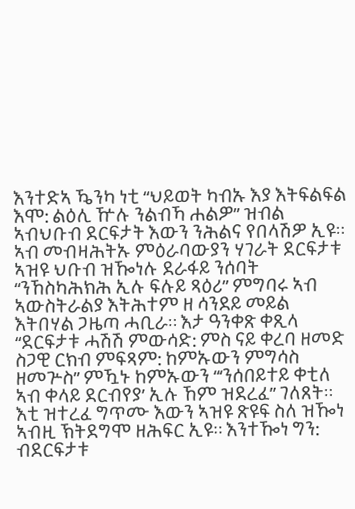እንተድኣ ዄንካ ነቲ “ህይወት ካብኡ እያ እትፍልፍል እሞ: ልዕሊ ዅሉ ንልብኻ ሐልዎ” ዝብል ኣብህቡብ ደርፍታት እውን ንሕልና የበላሽዎ ኢዩ። ኣብ መብዛሕትኡ ምዕራባውያን ሃገራት ደርፍታቱ ኣዝዩ ህቡብ ዝዀነሉ ደራፋይ ንሰባት “ንኸስካሕክሕ ኢሉ ፍሉይ ጻዕሪ” ምግባሩ ኣብ ኣውስትራልያ እትሕተም ዘ ሳንደይ መይል እትበሃል ጋዜጣ ሓቢራ። እታ ዓንቀጽ ቀጺላ “ደርፍታቱ ሓሽሽ ምውሳድ: ምስ ናይ ቀረባ ዘመድ ስጋዊ ርክብ ምፍጻም: ከምኡውን ምግሳስ ዘመጕስ” ምዃኑ ከምኡውን “‘ንሰበይተይ ቀቲለ ኣብ ቀላይ ደርብየያ’ ኢሉ ኸም ዝደረፈ” ገለጸት። እቲ ዝተረፈ ግጥሙ እውን ኣዝዩ ጽዩፍ ስለ ዝዀነ ኣብዚ ኽትደግሞ ዘሕፍር ኢዩ። እንተዀነ ግን: ብደርፍታቱ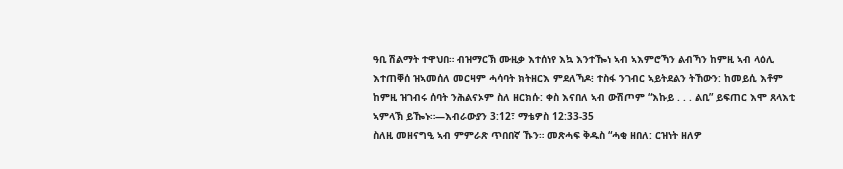ዓቢ ሽልማት ተዋህበ። ብዝማርኽ ሙዚቃ እተሰነየ እኳ እንተዀነ ኣብ ኣእምሮኻን ልብኻን ከምዚ ኣብ ላዕሊ እተጠቐሰ ዝኣመሰለ መርዛም ሓሳባት ክትዘርእ ምደለኻዶ፧ ተስፋ ንገብር ኣይትደልን ትኸውን: ከመይሲ እቶም ከምዚ ዝገብሩ ሰባት ንሕልናኦም ስለ ዘርክሱ: ቀስ እናበለ ኣብ ውሽጦም “እኩይ . . . ልቢ” ይፍጠር እሞ ጸላእቲ ኣምላኽ ይዀኑ።—እብራውያን 3:12፣ ማቴዎስ 12:33-35
ስለዚ መዘናግዒ ኣብ ምምራጽ ጥበበኛ ኹን። መጽሓፍ ቅዱስ “ሓቂ ዘበለ: ርዝነት ዘለዎ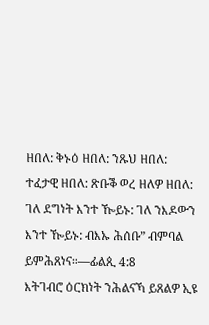ዘበለ: ቅኑዕ ዘበለ: ንጹህ ዘበለ: ተፈታዊ ዘበለ: ጽቡቕ ወረ ዘለዎ ዘበለ: ገለ ደግነት እንተ ዀይኑ: ገለ ንእዶውን እንተ ዀይኑ: ብእኡ ሕሰቡ” ብምባል ይምሕጸነና።—ፊልጲ 4:8
እትገብሮ ዕርክነት ንሕልናኻ ይጸልዎ ኢዩ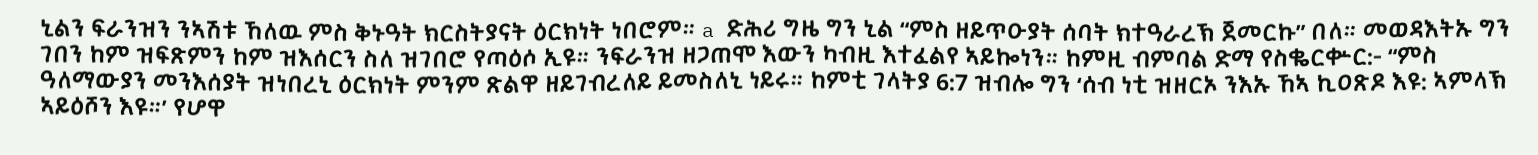ኒልን ፍራንዝን ንኣሽቱ ኸለዉ ምስ ቅኑዓት ክርስትያናት ዕርክነት ነበሮም። a ድሕሪ ግዜ ግን ኒል “ምስ ዘይጥዑያት ሰባት ክተዓራረኽ ጀመርኩ” በለ። መወዳእትኡ ግን ገበን ከም ዝፍጽምን ከም ዝእሰርን ስለ ዝገበሮ የጣዕሶ ኢዩ። ንፍራንዝ ዘጋጠሞ እውን ካብዚ እተፈልየ ኣይኰነን። ከምዚ ብምባል ድማ የስቈርቍር:- “ምስ ዓለማውያን መንእሰያት ዝነበረኒ ዕርክነት ምንም ጽልዋ ዘይገብረለይ ይመስለኒ ነይሩ። ከምቲ ገላትያ 6:7 ዝብሎ ግን ‘ሰብ ነቲ ዝዘርኦ ንእኡ ኸኣ ኪዐጽዶ እዩ: ኣምላኽ ኣይዕሾን እዩ።’ የሆዋ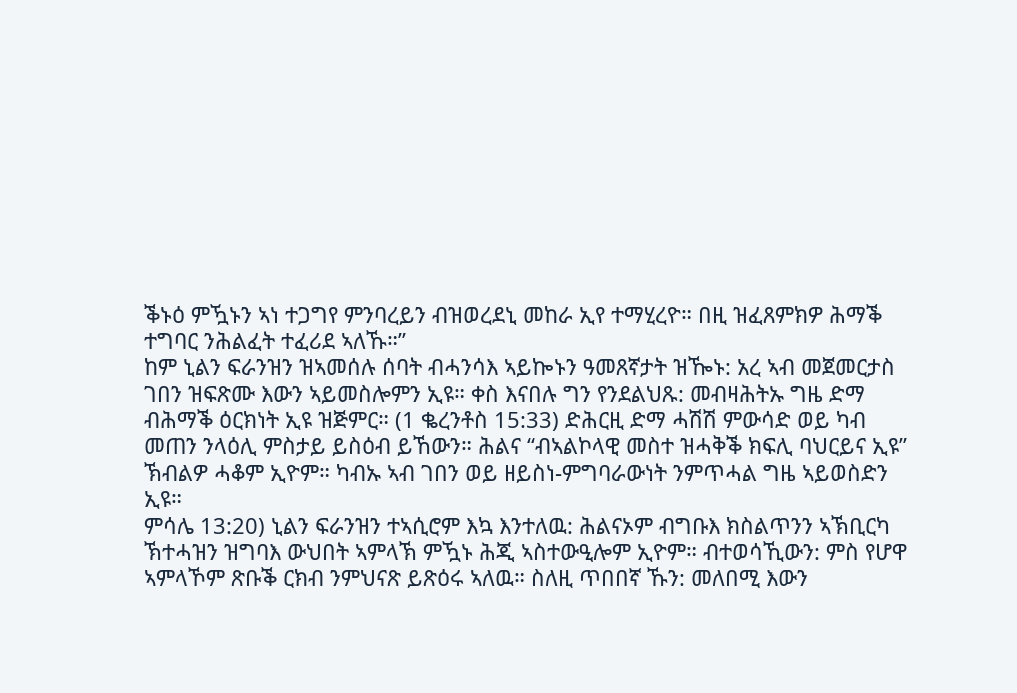ቕኑዕ ምዃኑን ኣነ ተጋግየ ምንባረይን ብዝወረደኒ መከራ ኢየ ተማሂረዮ። በዚ ዝፈጸምክዎ ሕማቕ ተግባር ንሕልፈት ተፈሪደ ኣለኹ።”
ከም ኒልን ፍራንዝን ዝኣመሰሉ ሰባት ብሓንሳእ ኣይኰኑን ዓመጸኛታት ዝዀኑ: አረ ኣብ መጀመርታስ ገበን ዝፍጽሙ እውን ኣይመስሎምን ኢዩ። ቀስ እናበሉ ግን የንደልህጹ: መብዛሕትኡ ግዜ ድማ ብሕማቕ ዕርክነት ኢዩ ዝጅምር። (1 ቈረንቶስ 15:33) ድሕርዚ ድማ ሓሽሽ ምውሳድ ወይ ካብ መጠን ንላዕሊ ምስታይ ይስዕብ ይኸውን። ሕልና “ብኣልኮላዊ መስተ ዝሓቅቕ ክፍሊ ባህርይና ኢዩ” ኽብልዎ ሓቆም ኢዮም። ካብኡ ኣብ ገበን ወይ ዘይስነ-ምግባራውነት ንምጥሓል ግዜ ኣይወስድን ኢዩ።
ምሳሌ 13:20) ኒልን ፍራንዝን ተኣሲሮም እኳ እንተለዉ: ሕልናኦም ብግቡእ ክስልጥንን ኣኽቢርካ ኽተሓዝን ዝግባእ ውህበት ኣምላኽ ምዃኑ ሕጂ ኣስተውዒሎም ኢዮም። ብተወሳኺውን: ምስ የሆዋ ኣምላኾም ጽቡቕ ርክብ ንምህናጽ ይጽዕሩ ኣለዉ። ስለዚ ጥበበኛ ኹን: መለበሚ እውን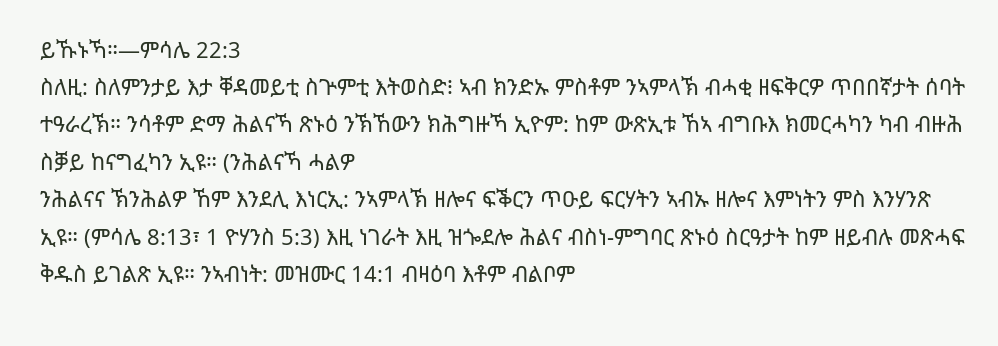ይኹኑኻ።—ምሳሌ 22:3
ስለዚ: ስለምንታይ እታ ቐዳመይቲ ስጕምቲ እትወስድ፧ ኣብ ክንድኡ ምስቶም ንኣምላኽ ብሓቂ ዘፍቅርዎ ጥበበኛታት ሰባት ተዓራረኽ። ንሳቶም ድማ ሕልናኻ ጽኑዕ ንኽኸውን ክሕግዙኻ ኢዮም: ከም ውጽኢቱ ኸኣ ብግቡእ ክመርሓካን ካብ ብዙሕ ስቓይ ከናግፈካን ኢዩ። (ንሕልናኻ ሓልዎ
ንሕልናና ኽንሕልዎ ኸም እንደሊ እነርኢ: ንኣምላኽ ዘሎና ፍቕርን ጥዑይ ፍርሃትን ኣብኡ ዘሎና እምነትን ምስ እንሃንጽ ኢዩ። (ምሳሌ 8:13፣ 1 ዮሃንስ 5:3) እዚ ነገራት እዚ ዝጐደሎ ሕልና ብስነ-ምግባር ጽኑዕ ስርዓታት ከም ዘይብሉ መጽሓፍ ቅዱስ ይገልጽ ኢዩ። ንኣብነት: መዝሙር 14:1 ብዛዕባ እቶም ብልቦም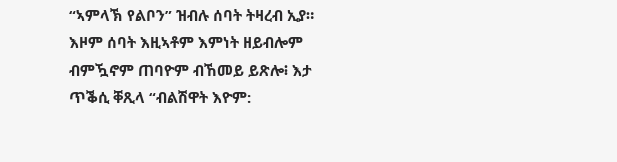“ኣምላኽ የልቦን” ዝብሉ ሰባት ትዛረብ ኢያ። እዞም ሰባት እዚኣቶም እምነት ዘይብሎም ብምዃኖም ጠባዮም ብኸመይ ይጽሎ፧ እታ ጥቕሲ ቐጺላ “ብልሽዋት እዮም: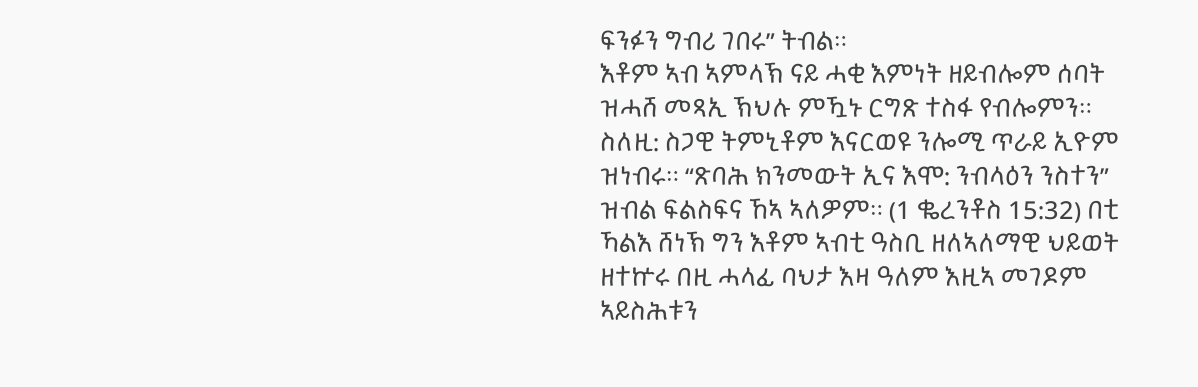ፍንፉን ግብሪ ገበሩ” ትብል።
እቶም ኣብ ኣምላኽ ናይ ሓቂ እምነት ዘይብሎም ሰባት ዝሓሸ መጻኢ ኽህሉ ምዃኑ ርግጽ ተስፋ የብሎምን። ስለዚ: ስጋዊ ትምኒቶም እናርወዩ ንሎሚ ጥራይ ኢዮም ዝነብሩ። “ጽባሕ ክንመውት ኢና እሞ: ንብላዕን ንስተን” ዝብል ፍልስፍና ኸኣ ኣለዎም። (1 ቈረንቶስ 15:32) በቲ ኻልእ ሸነኽ ግን እቶም ኣብቲ ዓስቢ ዘለኣለማዊ ህይወት ዘተኵሩ በዚ ሓላፊ ባህታ እዛ ዓለም እዚኣ መገዶም ኣይስሕቱን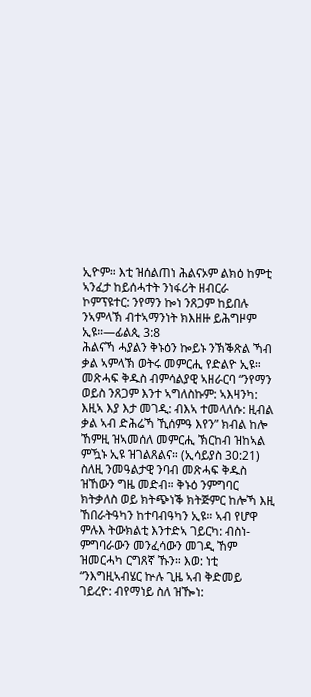ኢዮም። እቲ ዝሰልጠነ ሕልናኦም ልክዕ ከምቲ ኣንፈታ ከይሰሓተት ንነፋሪት ዘብርራ ኮምፕዩተር: ንየማን ኰነ ንጸጋም ከይበሉ ንኣምላኽ ብተኣማንነት ክእዘዙ ይሕግዞም ኢዩ።—ፊልጲ 3:8
ሕልናኻ ሓያልን ቅኑዕን ኰይኑ ንኽቕጽል ኻብ ቃል ኣምላኽ ወትሩ መምርሒ የድልዮ ኢዩ። መጽሓፍ ቅዱስ ብምሳልያዊ ኣዘራርባ “ንየማን ወይስ ንጸጋም እንተ ኣግለስኩም: ኣእዛንካ: እዚኣ እያ እታ መገዲ: ብእኣ ተመላለሱ: ዚብል ቃል ኣብ ድሕሬኻ ኺሰምዓ እየን” ክብል ከሎ ኸምዚ ዝኣመሰለ መምርሒ ኽርከብ ዝከኣል ምዃኑ ኢዩ ዝገልጸልና። (ኢሳይያስ 30:21) ስለዚ ንመዓልታዊ ንባብ መጽሓፍ ቅዱስ ዝኸውን ግዜ መድብ። ቅኑዕ ንምግባር ክትቃለስ ወይ ክትጭነቕ ክትጅምር ከሎኻ እዚ ኸበራትዓካን ከተባብዓካን ኢዩ። ኣብ የሆዋ ምሉእ ትውክልቲ እንተድኣ ገይርካ: ብስነ-ምግባራውን መንፈሳውን መገዲ ኸም ዝመርሓካ ርግጸኛ ኹን። እወ: ነቲ “ንእግዚኣብሄር ኵሉ ጊዜ ኣብ ቅድመይ ገይረዮ: ብየማነይ ስለ ዝዀነ: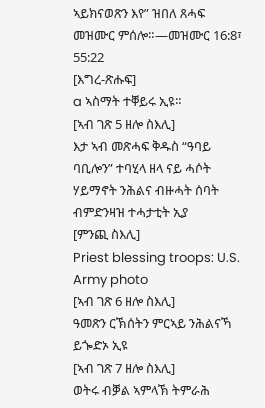ኣይክናወጽን እየ” ዝበለ ጸሓፍ መዝሙር ምሰሎ።—መዝሙር 16:8፣ 55:22
[እግረ-ጽሑፍ]
a ኣስማት ተቐይሩ ኢዩ።
[ኣብ ገጽ 5 ዘሎ ስእሊ]
እታ ኣብ መጽሓፍ ቅዱስ “ዓባይ ባቢሎን” ተባሂላ ዘላ ናይ ሓሶት ሃይማኖት ንሕልና ብዙሓት ሰባት ብምድንዛዝ ተሓታቲት ኢያ
[ምንጪ ስእሊ]
Priest blessing troops: U.S. Army photo
[ኣብ ገጽ 6 ዘሎ ስእሊ]
ዓመጽን ርኽሰትን ምርኣይ ንሕልናኻ ይጐድኦ ኢዩ
[ኣብ ገጽ 7 ዘሎ ስእሊ]
ወትሩ ብቓል ኣምላኽ ትምራሕ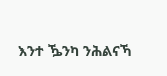እንተ ዄንካ ንሕልናኻ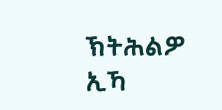ኽትሕልዎ ኢኻ